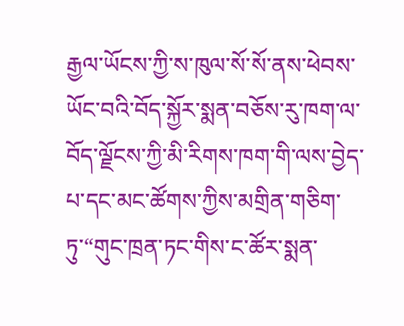རྒྱལ་ཡོངས་ཀྱི་ས་ཁུལ་སོ་སོ་ནས་ཕེབས་ཡོང་བའི་བོད་སྐྱོར་སྨན་བཅོས་རུ་ཁག་ལ་བོད་ལྗོངས་ཀྱི་མི་རིགས་ཁག་གི་ལས་བྱེད་པ་དང་མང་ཚོགས་ཀྱིས་མགྲིན་གཅིག་ཏུ་“གུང་ཁྲན་ཏང་གིས་ང་ཚོར་སྨན་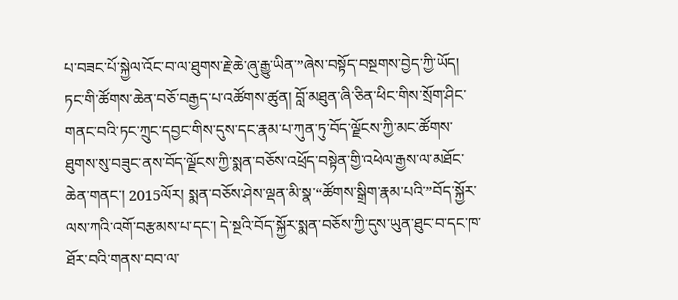པ་བཟང་པོ་སྐྱེལ་འོང་བ་ལ་ཐུགས་རྗེ་ཆེ་ཞུ་རྒྱུ་ཡིན་”ཞེས་བསྟོད་བསྔགས་བྱེད་ཀྱི་ཡོད།
ཏང་གི་ཚོགས་ཆེན་བཅོ་བརྒྱད་པ་འཚོགས་ཚུན། བློ་མཐུན་ཞི་ཅིན་ཕིང་གིས་སྲོག་ཤིང་གནང་བའི་ཏང་ཀྲུང་དབྱང་གིས་དུས་དང་རྣམ་པ་ཀུན་ཏུ་བོད་ལྗོངས་ཀྱི་མང་ཚོགས་ཐུགས་སུ་བཟུང་ནས་བོད་ལྗོངས་ཀྱི་སྨན་བཅོས་འཕྲོད་བསྟེན་གྱི་འཕེལ་རྒྱས་ལ་མཐོང་ཆེན་གནང་། 2015ལོར། སྨན་བཅོས་ཤེས་ལྡན་མི་སྣ་“ཚོགས་སྒྲིག་རྣམ་པའི་”བོད་སྐྱོར་ལས་ཀའི་འགོ་བརྩམས་པ་དང་། དེ་སྔའི་བོད་སྐྱོར་སྨན་བཅོས་ཀྱི་དུས་ཡུན་ཐུང་བ་དང་ཁ་ཐོར་བའི་གནས་བབ་ལ་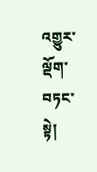འགྱུར་ལྡོག་བཏང་སྟེ།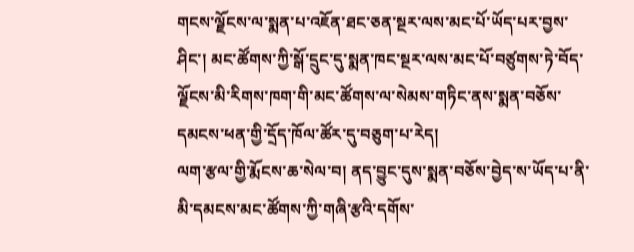གངས་ལྗོངས་ལ་སྨན་པ་འཇོན་ཐང་ཅན་སྔར་ལས་མང་པོ་ཡོད་པར་བྱས་ཤིང་། མང་ཚོགས་ཀྱི་སྒོ་དྲུང་དུ་སྨན་ཁང་སྔར་ལས་མང་པོ་བཙུགས་ཏེ་བོད་ལྗོངས་མི་རིགས་ཁག་གི་མང་ཚོགས་ལ་སེམས་གཏིང་ནས་སྨན་བཅོས་དམངས་ཕན་གྱི་དྲོད་ཁོལ་ཚོར་དུ་བཅུག་པ་རེད།
ལག་རྩལ་གྱི་རྨོངས་ཆ་སེལ་བ། ནད་བྱུང་དུས་སྨན་བཅོས་བྱེད་ས་ཡོད་པ་ནི་མི་དམངས་མང་ཚོགས་ཀྱི་གཞི་རྩའི་དགོས་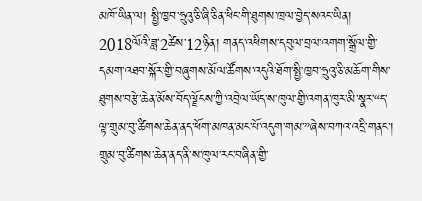མཁོ་ཡིན་ལ། སྤྱི་ཁྱབ་ཧྲུའུ་ཅི་ཞི་ཅིན་ཕིང་གི་ཐུགས་ཁྲལ་བྱེད་སའང་ཡིན། 2018ལོའི་ཟླ་2ཚེས་12ཉིན། གནད་འཕིགས་དབུལ་བྲལ་འགག་སྒྲོལ་གྱི་དམག་འཐབ་སྐོར་གྱི་བཞུགས་མོལ་ཚོགས་འདུའི་ཐོག་སྤྱི་ཁྱབ་ཧྲུའུ་ཅི་མཆོག་གིས་ཐུགས་བརྩེ་ཆེན་མོས་བོད་ལྗོངས་ཀྱི་འབྲེལ་ཡོད་ས་ཁུལ་གྱི་འགན་ཁུར་མི་སྣར་“ད་ལྟ་གྲུམ་བུ་ཚིགས་ཆེན་ནད་ཕོག་མཁན་མང་པོ་འདུག་གམ་”ཞེས་བཀའ་འདྲི་གནང་།
གྲུམ་བུ་ཚིགས་ཆེན་ནད་ནི་ས་ཁུལ་རང་བཞིན་གྱི་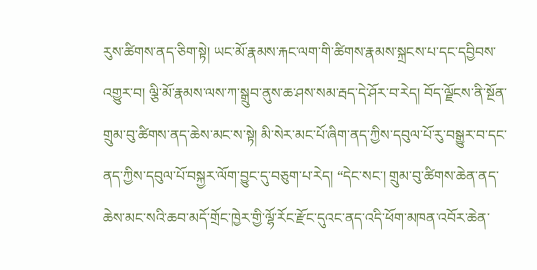རུས་ཚིགས་ནད་ཅིག་སྟེ། ཡང་མོ་རྣམས་རྐང་ལག་གི་ཚིགས་རྣམས་སྐྲངས་པ་དང་དབྱིབས་འགྱུར་བ། ལྕི་མོ་རྣམས་ལས་ཀ་སྒྲུབ་ནུས་ཆ་ཤས་སམ་རྦད་དེ་ཤོར་བ་རེད། བོད་ལྗོངས་ནི་སྔོན་གྲུམ་བུ་ཚིགས་ནད་ཆེས་མང་ས་སྟེ། མི་སེར་མང་པོ་ཞིག་ནད་ཀྱིས་དབུལ་པོ་རུ་བསྒྱུར་བ་དང་ནད་ཀྱིས་དབུལ་པོ་བསྐྱར་ལོག་བྱུང་དུ་བཅུག་པ་རེད། “དེང་སང་། གྲུམ་བུ་ཚིགས་ཆེན་ནད་ཆེས་མང་སའི་ཆབ་མདོ་གྲོང་ཁྱེར་གྱི་ལྷོ་རོང་རྫོང་དུའང་ནད་འདི་ཕོག་མཁན་འབོར་ཆེན་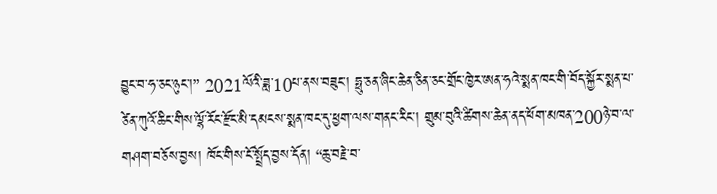བྱུང་བ་ཧ་ཅང་ཉུང་།” 2021ལོའི་ཟླ་10པ་ནས་བཟུང་། ཧྥུ་ཅན་ཞིང་ཆེན་ཅིན་ཅང་གྲོང་ཁྱེར་ཨན་ཧའེ་སྨན་ཁང་གི་བོད་སྐྱོར་སྨན་པ་ཙེན་ཀུའོ་ཆིང་གིས་ལྷོ་རོང་རྫོང་མི་དམངས་སྨན་ཁང་དུ་ཕྱག་ལས་གནང་རིང་། གྲུམ་བུའི་ཚིགས་ཆེན་ནད་ཕོག་མཁན་200ཉེ་བ་ལ་གཤག་བཅོས་བྱས། ཁོང་གིས་ངོ་སྤྲོད་བྱས་དོན། “ཆུ་བརྗེ་བ་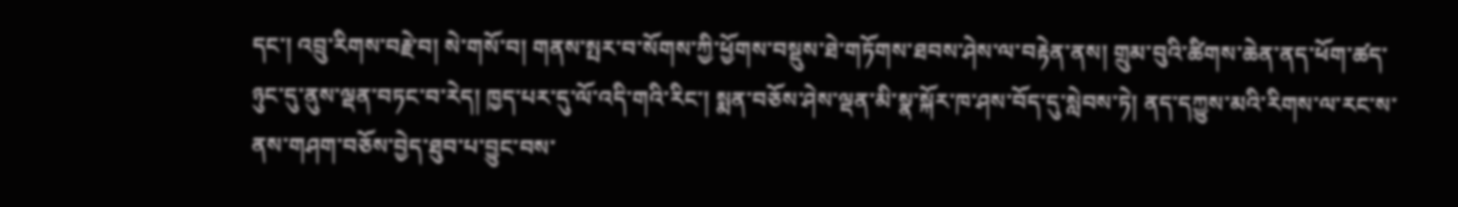དང་། འབྲུ་རིགས་བརྗེ་བ། སེ་གསོ་བ། གནས་སྤར་བ་སོགས་ཀྱི་ཕྱོགས་བསྡུས་ཐེ་གཏོགས་ཐབས་ཤེས་ལ་བརྟེན་ནས། གྲུམ་བུའི་ཚིགས་ཆེན་ནད་ཕོག་ཚད་ཉུང་དུ་ནུས་ལྡན་བཏང་བ་རེད། ཁྱད་པར་དུ་ལོ་འདི་གའི་རིང་། སྨན་བཅོས་ཤེས་ལྡན་མི་སྣ་སྐོར་ཁ་ཤས་བོད་དུ་སླེབས་ཏེ། ནད་དཀྱུས་མའི་རིགས་ལ་རང་ས་ནས་གཤག་བཅོས་བྱེད་ཐུབ་པ་བྱུང་བས་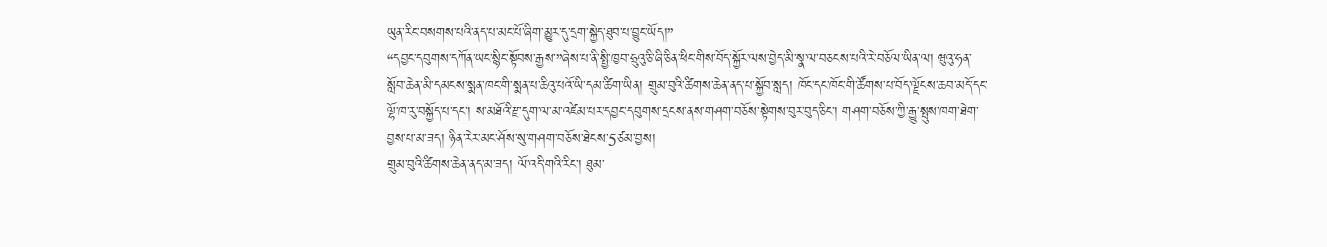ཡུན་རིང་བསགས་པའི་ནད་པ་མང་པོ་ཞིག་མྱུར་དུ་དྲག་སྐྱེད་ཐུབ་པ་བྱུང་ཡོད།”
“དབྱང་དབུགས་དཀོན་ཡང་སྙིང་སྟོབས་རྒྱས་”ཞེས་པ་ནི་སྤྱི་ཁྱབ་ཧྲུའུ་ཅི་ཞི་ཅིན་ཕིང་གིས་བོད་སྐྱོར་ལས་བྱེད་མི་སྣ་ལ་བཅངས་པའི་རེ་བཅོལ་ཡིན་ལ། ཝུའུ་ཧན་སློབ་ཆེན་མི་དམངས་སྨན་ཁང་གི་སྨན་པ་ཆིའུ་པའོ་ཡི་དམ་ཚིག་ཡིན། གྲུམ་བུའི་ཚིགས་ཆེན་ནད་པ་སྐྱོབ་སླད། ཁོང་དང་ཁོང་གི་ཚོགས་པ་བོད་ལྗོངས་ཆབ་མདོ་དང་ལྷོ་ཁ་རུ་བསྐྱོད་པ་དང་། ས་མཐོའི་རྫ་དུག་ལ་མ་འཛེམ་པར་དབྱང་དབུགས་དྲངས་ནས་གཤག་བཅོས་སྟེགས་བུར་བུད་ཅིང་། གཤག་བཅོས་ཀྱི་རྒྱུ་སྤུས་ཁག་ཐེག་བྱས་པ་མ་ཟད། ཉིན་རེར་མང་ཤོས་སུ་གཤག་བཅོས་ཐེངས་5ཙམ་བྱས།
གྲུམ་བུའི་ཚིགས་ཆེན་ནད་མ་ཟད། ལོ་འདི་གའི་རིང་། ཐུམ་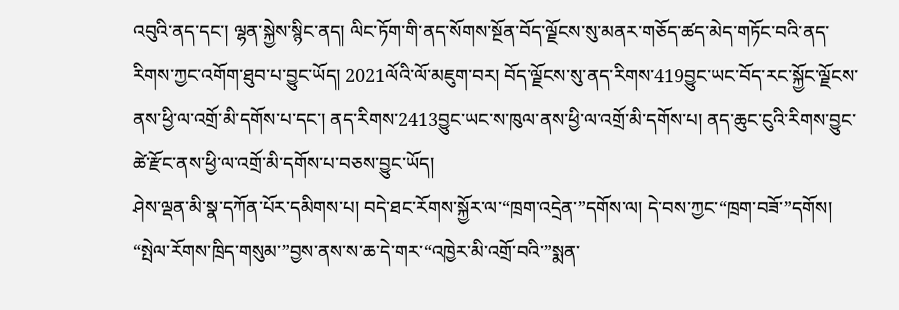འབུའི་ནད་དང་། ལྷན་སྐྱེས་སྙིང་ནད། ལིང་ཏོག་གི་ནད་སོགས་སྔོན་བོད་ལྗོངས་སུ་མནར་གཅོད་ཚད་མེད་གཏོང་བའི་ནད་རིགས་ཀྱང་འགོག་ཐུབ་པ་བྱུང་ཡོད། 2021ལོའི་ལོ་མཇུག་བར། བོད་ལྗོངས་སུ་ནད་རིགས་419བྱུང་ཡང་བོད་རང་སྐྱོང་ལྗོངས་ནས་ཕྱི་ལ་འགྲོ་མི་དགོས་པ་དང་། ནད་རིགས་2413བྱུང་ཡང་ས་ཁུལ་ནས་ཕྱི་ལ་འགྲོ་མི་དགོས་པ། ནད་ཆུང་ངུའི་རིགས་བྱུང་ཚེ་རྫོང་ནས་ཕྱི་ལ་འགྲོ་མི་དགོས་པ་བཅས་བྱུང་ཡོད།
ཤེས་ལྡན་མི་སྣ་དཀོན་པོར་དམིགས་པ། བདེ་ཐང་རོགས་སྐྱོར་ལ་“ཁྲག་འདྲེན་”དགོས་ལ། དེ་བས་ཀྱང་“ཁྲག་བཟོ་”དགོས། “སྤེལ་རོགས་ཁྲིད་གསུམ་”བྱས་ནས་ས་ཆ་དེ་གར་“འཁྱེར་མི་འགྲོ་བའི་”སྨན་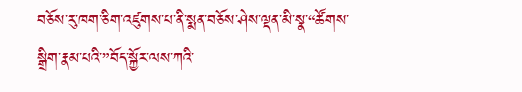བཅོས་རུ་ཁག་ཅིག་འཛུགས་པ་ནི་སྨན་བཅོས་ཤེས་ལྡན་མི་སྣ་“ཚོགས་སྒྲིག་རྣམ་པའི་”བོད་སྐྱོར་ལས་ཀའི་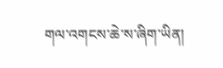གལ་འགངས་ཆེ་ས་ཞིག་ཡིན།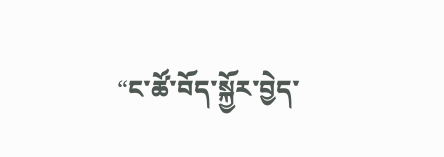“ང་ཚོ་བོད་སྐྱོར་བྱེད་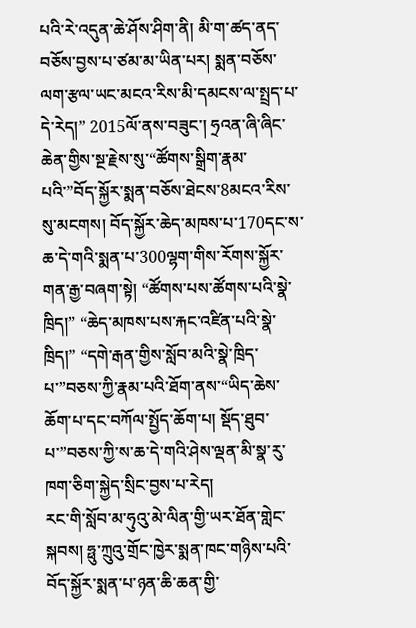པའི་རེ་འདུན་ཆེ་ཤོས་ཤིག་ནི། མི་ག་ཚད་ནད་བཅོས་བྱས་པ་ཙམ་མ་ཡིན་པར། སྨན་བཅོས་ལག་རྩལ་ཡང་མངའ་རིས་མི་དམངས་ལ་སྤྲད་པ་དེ་རེད།” 2015ལོ་ནས་བཟུང་། ཧྲའན་ཞི་ཞིང་ཆེན་གྱིས་སྔ་རྗེས་སུ་“ཚོགས་སྒྲིག་རྣམ་པའི་”བོད་སྐྱོར་སྨན་བཅོས་ཐེངས་8མངའ་རིས་སུ་མངགས། བོད་སྐྱོར་ཆེད་མཁས་པ་170དང་ས་ཆ་དེ་གའི་སྨན་པ་300ལྷག་གིས་རོགས་སྐྱོར་གན་རྒྱ་བཞག་སྟེ། “ཚོགས་པས་ཚོགས་པའི་སྣེ་ཁྲིད།” “ཆེད་མཁས་པས་རྐང་འཛིན་པའི་སྣེ་ཁྲིད།” “དགེ་རྒན་གྱིས་སློབ་མའི་སྣེ་ཁྲིད་པ་”བཅས་ཀྱི་རྣམ་པའི་ཐོག་ནས་“ཡིད་ཆེས་ཆོག་པ་དང་བཀོལ་སྤྱོད་ཆོག་པ། སྡོད་ཐུབ་པ་”བཅས་ཀྱི་ས་ཆ་དེ་གའི་ཤེས་ལྡན་མི་སྣ་རུ་ཁག་ཅིག་སྐྱེད་སྲིང་བྱས་པ་རེད།
རང་གི་སློབ་མ་ཧུའུ་མེ་ལིན་གྱི་ཡར་ཐོན་གླེང་སྐབས། ཧྥུ་ཀྲུའུ་གྲོང་ཁྱེར་སྨན་ཁང་གཉིས་པའི་བོད་སྐྱོར་སྨན་པ་ཉན་ཆི་ཆན་གྱི་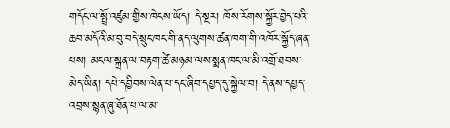གདོང་ལ་སྤྲོ་འཛུམ་གྱིས་ཁེངས་ཡོད། དེ་སྔར། ཁོས་རོགས་སྐྱོར་བྱེད་པའི་ཆབ་མདོའི་མ་བུ་བདེ་སྲུང་ཁང་གི་ནད་ལུགས་ཚན་ཁག་གི་འཁོར་སྐྱོད་ཞན་པས། མངལ་སྐྲན་ལ་བརྟག་ཚེ་མཉམ་ལས་སྨན་ཁང་ལ་མི་འགྲོ་ཐབས་མེད་ཡིན། དཔེ་དབྱིབས་ལེན་པ་དང་ཞིབ་དཔྱད་དུ་སྐྱེལ་བ། དེ་ནས་དཔྱད་འབྲས་སྙན་ཞུ་ཐོན་པ་ལ་མ་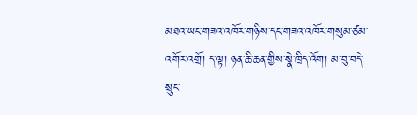མཐའ་ཡང་གཟའ་འཁོར་གཉིས་དང་གཟའ་འཁོར་གསུམ་ཙམ་འགོར་འགྲོ། ད་ལྟ། ཉན་ཆི་ཆན་གྱིས་སྣེ་ཁྲིད་འོག། མ་བུ་བདེ་སྲུང་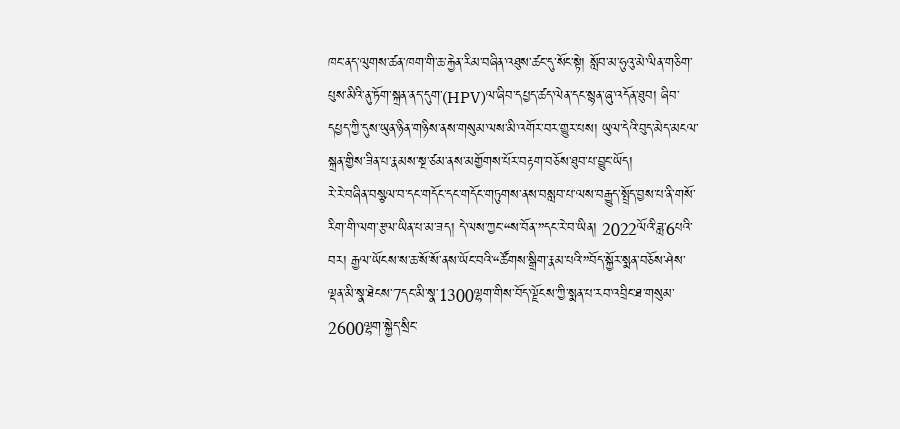ཁང་ནད་ལུགས་ཚན་ཁག་གི་ཆ་རྐྱེན་རིམ་བཞིན་འཐུས་ཚང་དུ་སོང་སྟེ། སློབ་མ་ཧུའུ་མེ་ལིན་གཅིག་པུས་མིའི་ནུ་ཏོག་སྐྲན་ནད་དུག་(HPV)ལ་ཞིབ་དཔྱད་ཚད་ལེན་དང་སྙན་ཞུ་འདོན་ཐུབ། ཞིབ་དཔྱད་ཀྱི་དུས་ཡུན་ཉིན་གཉིས་ནས་གསུམ་ལས་མི་འགོར་བར་གྱུར་པས། ཡུལ་དེའི་བུད་མེད་མངལ་སྐྲན་གྱིས་ཟིན་པ་རྣམས་སྔ་ཙམ་ནས་མགྱོགས་པོར་བརྟག་བཅོས་ཐུབ་པ་བྱུང་ཡོད།
རེ་རེ་བཞིན་བསྩལ་བ་དང་གདོང་དང་གདོང་གཏུགས་ནས་བསླབ་པ་ལས་བརྒྱུད་སྤྲོད་བྱས་པ་ནི་གསོ་རིག་གི་ལག་རྩལ་ཡིན་པ་མ་ཟད། དེ་ལས་ཀྱང་“ས་བོན་”དང་རེ་བ་ཡིན། 2022ལོའི་ཟླ་6པའི་བར། རྒྱལ་ཡོངས་ས་ཆ་སོ་སོ་ནས་ཡོང་བའི་“ཚོགས་སྒྲིག་རྣམ་པའི་”བོད་སྐྱོར་སྨན་བཅོས་ཤེས་ལྡན་མི་སྣ་ཐེངས་7དང་མི་སྣ་1300ལྷག་གིས་བོད་ལྗོངས་ཀྱི་སྨན་པ་རབ་འབྲིང་ཐ་གསུམ་2600ལྷག་སྐྱེད་སྲིང་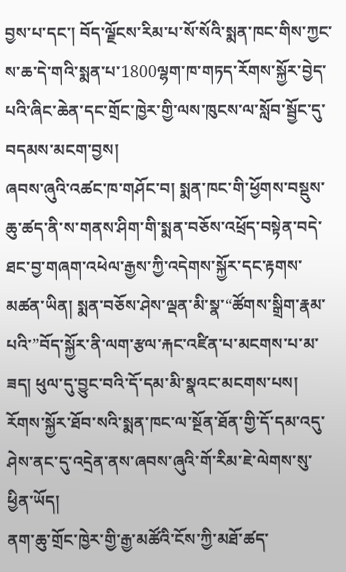བྱས་པ་དང་། བོད་ལྗོངས་རིམ་པ་སོ་སོའི་སྨན་ཁང་གིས་ཀྱང་ས་ཆ་དེ་གའི་སྨན་པ་1800ལྷག་ཁ་གཏད་རོགས་སྐྱོར་བྱེད་པའི་ཞིང་ཆེན་དང་གྲོང་ཁྱེར་གྱི་ལས་ཁུངས་ལ་སློབ་སྦྱོང་དུ་བདམས་མངག་བྱས།
ཞབས་ཞུའི་འཚང་ཁ་གཤོང་བ། སྨན་ཁང་གི་ཕྱོགས་བསྡུས་ཆུ་ཚད་ནི་ས་གནས་ཤིག་གི་སྨན་བཅོས་འཕྲོད་བསྟེན་བདེ་ཐང་བྱ་གཞག་འཕེལ་རྒྱས་ཀྱི་འདེགས་སྐྱོར་དང་རྟགས་མཚན་ཡིན། སྨན་བཅོས་ཤེས་ལྡན་མི་སྣ་“ཚོགས་སྒྲིག་རྣམ་པའི་”བོད་སྐྱོར་ནི་ལག་རྩལ་རྐང་འཛིན་པ་མངགས་པ་མ་ཟད། ཕུལ་དུ་བྱུང་བའི་དོ་དམ་མི་སྣའང་མངགས་པས། རོགས་སྐྱོར་ཐོབ་སའི་སྨན་ཁང་ལ་སྔོན་ཐོན་གྱི་དོ་དམ་འདུ་ཤེས་ནང་དུ་འདྲེན་ནས་ཞབས་ཞུའི་གོ་རིམ་ཇེ་ལེགས་སུ་ཕྱིན་ཡོད།
ནག་ཆུ་གྲོང་ཁྱེར་གྱི་རྒྱ་མཚོའི་ངོས་ཀྱི་མཐོ་ཚད་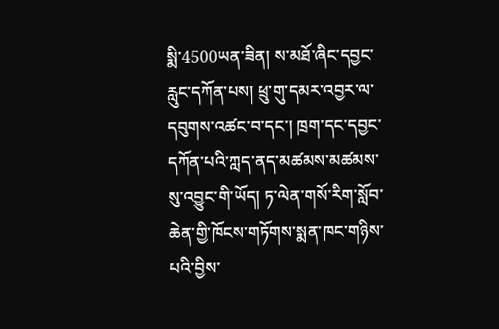སྨི་4500ཡན་ཟིན། ས་མཐོ་ཞིང་དབྱང་རླུང་དཀོན་པས། ཕྲུ་གུ་དམར་འབྱར་ལ་དབུགས་འཚང་བ་དང་། ཁྲག་དང་དབྱང་དཀོན་པའི་ཀླད་ནད་མཚམས་མཚམས་སུ་འབྱུང་གི་ཡོད། ཏ་ལེན་གསོ་རིག་སློབ་ཆེན་གྱི་ཁོངས་གཏོགས་སྨན་ཁང་གཉིས་པའི་བྱིས་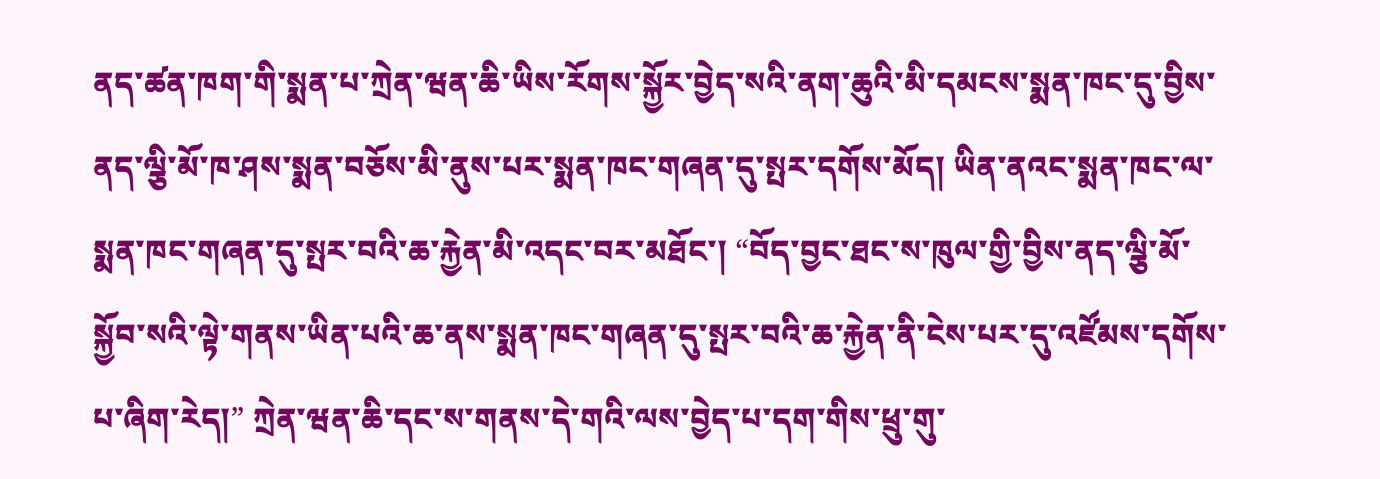ནད་ཚན་ཁག་གི་སྨན་པ་ཀྲེན་ཝན་ཆི་ཡིས་རོགས་སྐྱོར་བྱེད་སའི་ནག་ཆུའི་མི་དམངས་སྨན་ཁང་དུ་བྱིས་ནད་ལྕི་མོ་ཁ་ཤས་སྨན་བཅོས་མི་ནུས་པར་སྨན་ཁང་གཞན་དུ་སྤར་དགོས་མོད། ཡིན་ནའང་སྨན་ཁང་ལ་སྨན་ཁང་གཞན་དུ་སྤར་བའི་ཆ་རྐྱེན་མི་འདང་བར་མཐོང་། “བོད་བྱང་ཐང་ས་ཁུལ་གྱི་བྱིས་ནད་ལྕི་མོ་སྐྱོབ་སའི་ལྟེ་གནས་ཡིན་པའི་ཆ་ནས་སྨན་ཁང་གཞན་དུ་སྤར་བའི་ཆ་རྐྱེན་ནི་ངེས་པར་དུ་འཛོམས་དགོས་པ་ཞིག་རེད།” ཀྲེན་ཝན་ཆི་དང་ས་གནས་དེ་གའི་ལས་བྱེད་པ་དག་གིས་ཕྲུ་གུ་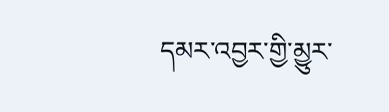དམར་འབྱར་གྱི་མྱུར་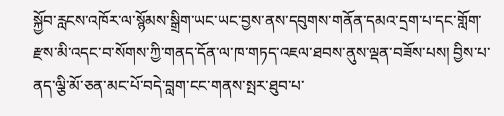སྐྱོབ་རླངས་འཁོར་ལ་སྙོམས་སྒྲིག་ཡང་ཡང་བྱས་ནས་དབུགས་གནོན་དམའ་དྲག་པ་དང་གློག་རྫས་མི་འདང་བ་སོགས་ཀྱི་གནད་དོན་ལ་ཁ་གཏད་འཇལ་ཐབས་ནུས་ལྡན་བཟོས་པས། བྱིས་པ་ནད་ལྕི་མོ་ཅན་མང་པོ་བདེ་བླག་ངང་གནས་སྤར་ཐུབ་པ་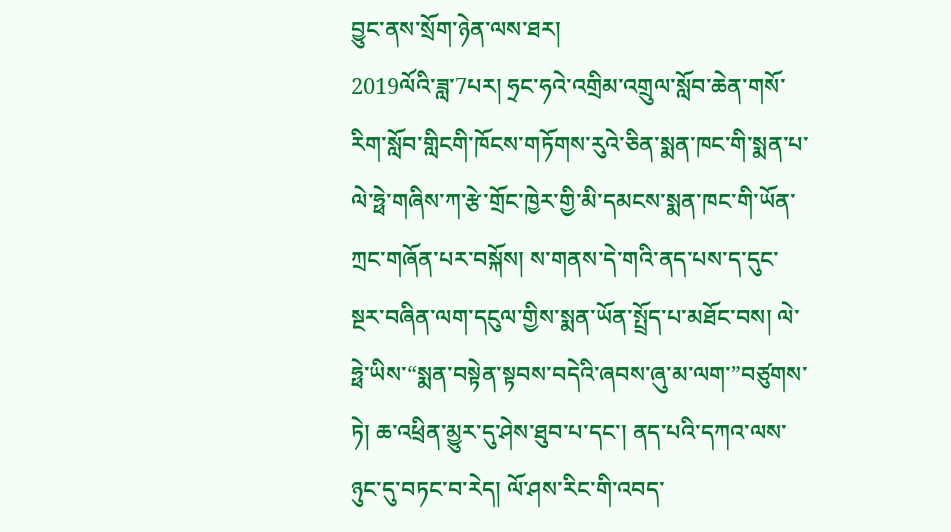བྱུང་ནས་སྲོག་ཉེན་ལས་ཐར།
2019ལོའི་ཟླ་7པར། ཧྲང་ཧའེ་འགྲིམ་འགྲུལ་སློབ་ཆེན་གསོ་རིག་སློབ་གླིངགི་ཁོངས་གཏོགས་རུའེ་ཅིན་སྨན་ཁང་གི་སྨན་པ་ལེ་ཧྥེ་གཞིས་ཀ་རྩེ་གྲོང་ཁྱེར་གྱི་མི་དམངས་སྨན་ཁང་གི་ཡོན་ཀྲང་གཞོན་པར་བསྐོས། ས་གནས་དེ་གའི་ནད་པས་ད་དུང་སྔར་བཞིན་ལག་དངུལ་གྱིས་སྨན་ཡོན་སྤྲོད་པ་མཐོང་བས། ལེ་ཧྥེ་ཡིས་“སྨན་བསྟེན་སྟབས་བདེའི་ཞབས་ཞུ་མ་ལག་”བཙུགས་ཏེ། ཆ་འཕྲིན་མྱུར་དུ་ཤེས་ཐུབ་པ་དང་། ནད་པའི་དཀའ་ལས་ཉུང་དུ་བཏང་བ་རེད། ལོ་ཤས་རིང་གི་འབད་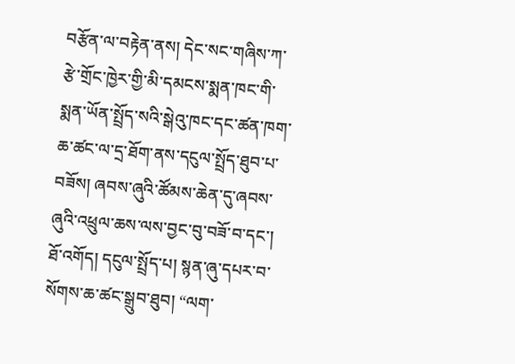བརྩོན་ལ་བརྟེན་ནས། དེང་སང་གཞིས་ཀ་རྩེ་གྲོང་ཁྱེར་གྱི་མི་དམངས་སྨན་ཁང་གི་སྨན་ཡོན་སྤྲོད་སའི་སྒེའུ་ཁང་དང་ཚན་ཁག་ཆ་ཚང་ལ་དྲ་ཐོག་ནས་དངུལ་སྤྲོད་ཐུབ་པ་བཟོས། ཞབས་ཞུའི་ཚོམས་ཆེན་དུ་ཞབས་ཞུའི་འཕྲུལ་ཆས་ལས་བྱང་བུ་བཟོ་བ་དང་། ཐོ་འགོད། དངུལ་སྤྲོད་པ། སྙན་ཞུ་དཔར་བ་སོགས་ཆ་ཚང་སྒྲུབ་ཐུབ། “ལག་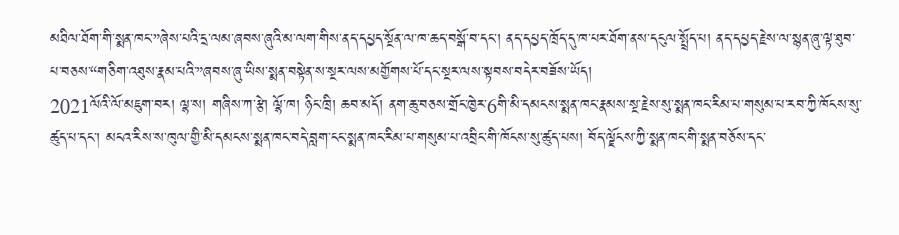མཐིལ་ཐོག་གི་སྨན་ཁང་”ཞེས་པའི་དྲ་ལམ་ཞབས་ཞུའི་མ་ལག་གིས་ནད་དཔྱད་སྔོན་ལ་ཁ་ཆད་བསྒོ་བ་དང་། ནད་དཔྱད་ཁྲོད་དུ་ཁ་པར་ཐོག་ནས་དངུལ་སྤྲོད་པ། ནད་དཔྱད་རྗེས་ལ་སྙན་ཞུ་ལྟ་ཐུབ་པ་བཅས་“གཅིག་འཐུས་རྣམ་པའི་”ཞབས་ཞུ་ཡིས་སྨན་བསྟེན་ས་སྔར་ལས་མགྱོགས་པོ་དང་སྔར་ལས་སྟབས་བདེར་བཟོས་ཡོད།
2021ལོའི་ལོ་མཇུག་བར། ལྷ་ས། གཞིས་ཀ་རྩེ། ལྷོ་ཁ། ཉིང་ཁྲི། ཆབ་མདོ། ནག་ཆུ་བཅས་གྲོང་ཁྱེར་6གི་མི་དམངས་སྨན་ཁང་རྣམས་སྔ་རྗེས་སུ་སྨན་ཁང་རིམ་པ་གསུམ་པ་རབ་ཀྱི་ཁོངས་སུ་ཚུད་པ་དང་། མངའ་རིས་ས་ཁུལ་གྱི་མི་དམངས་སྨན་ཁང་བདེ་བླག་ངང་སྨན་ཁང་རིམ་པ་གསུམ་པ་འབྲིང་གི་ཁོངས་སུ་ཚུད་པས། བོད་ལྗོངས་ཀྱི་སྨན་ཁང་གི་སྨན་བཅོས་དང་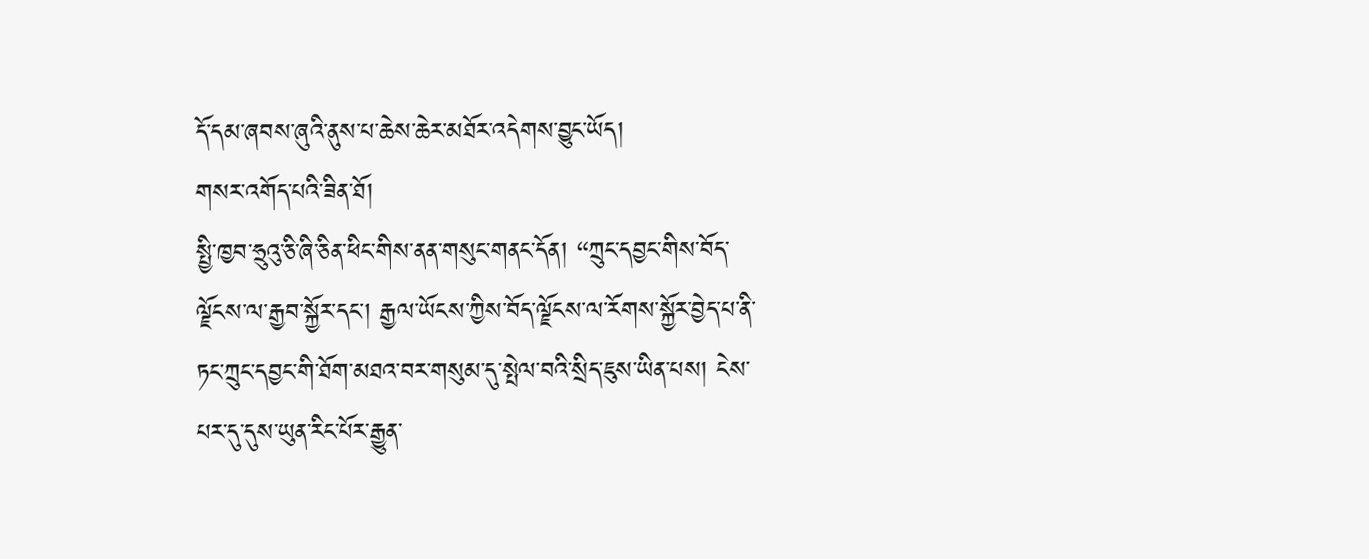དོ་དམ་ཞབས་ཞུའི་ནུས་པ་ཆེས་ཆེར་མཐོར་འདེགས་བྱུང་ཡོད།
གསར་འགོད་པའི་ཟིན་ཐོ།
སྤྱི་ཁྱབ་ཧྲུའུ་ཅི་ཞི་ཅིན་ཕིང་གིས་ནན་གསུང་གནང་དོན། “ཀྲུང་དབྱང་གིས་བོད་ལྗོངས་ལ་རྒྱབ་སྐྱོར་དང་། རྒྱལ་ཡོངས་ཀྱིས་བོད་ལྗོངས་ལ་རོགས་སྐྱོར་བྱེད་པ་ནི་ཏང་ཀྲུང་དབྱང་གི་ཐོག་མཐའ་བར་གསུམ་དུ་སྤེལ་བའི་སྲིད་ཇུས་ཡིན་པས། ངེས་པར་དུ་དུས་ཡུན་རིང་པོར་རྒྱུན་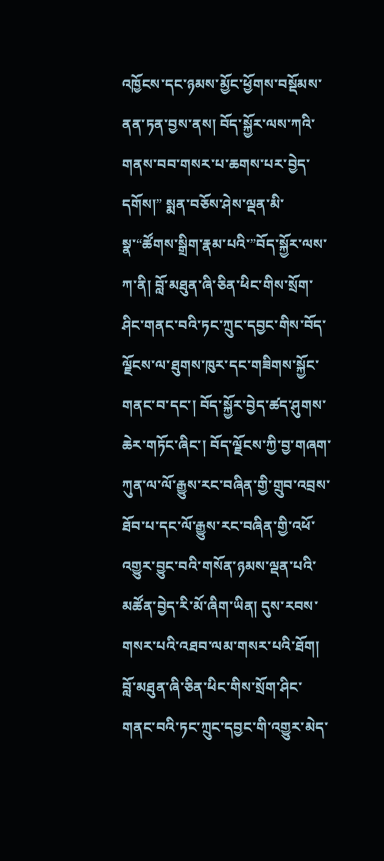འཁྱོངས་དང་ཉམས་མྱོང་ཕྱོགས་བསྡོམས་ནན་ཏན་བྱས་ནས། བོད་སྐྱོར་ལས་ཀའི་གནས་བབ་གསར་པ་ཆགས་པར་བྱེད་དགོས།” སྨན་བཅོས་ཤེས་ལྡན་མི་སྣ་“ཚོགས་སྒྲིག་རྣམ་པའི་”བོད་སྐྱོར་ལས་ཀ་ནི། བློ་མཐུན་ཞི་ཅིན་ཕིང་གིས་སྲོག་ཤིང་གནང་བའི་ཏང་ཀྲུང་དབྱང་གིས་བོད་ལྗོངས་ལ་ཐུགས་ཁུར་དང་གཟིགས་སྐྱོང་གནང་བ་དང་། བོད་སྐྱོར་བྱེད་ཚད་ཤུགས་ཆེར་གཏོང་ཞིང་། བོད་ལྗོངས་ཀྱི་བྱ་གཞག་ཀུན་ལ་ལོ་རྒྱུས་རང་བཞིན་གྱི་གྲུབ་འབྲས་ཐོབ་པ་དང་ལོ་རྒྱུས་རང་བཞིན་གྱི་འཕོ་འགྱུར་བྱུང་བའི་གསོན་ཉམས་ལྡན་པའི་མཚོན་བྱེད་རི་མོ་ཞིག་ཡིན། དུས་རབས་གསར་པའི་འཐབ་ལམ་གསར་པའི་ཐོག། བློ་མཐུན་ཞི་ཅིན་ཕིང་གིས་སྲོག་ཤིང་གནང་བའི་ཏང་ཀྲུང་དབྱང་གི་འགྱུར་མེད་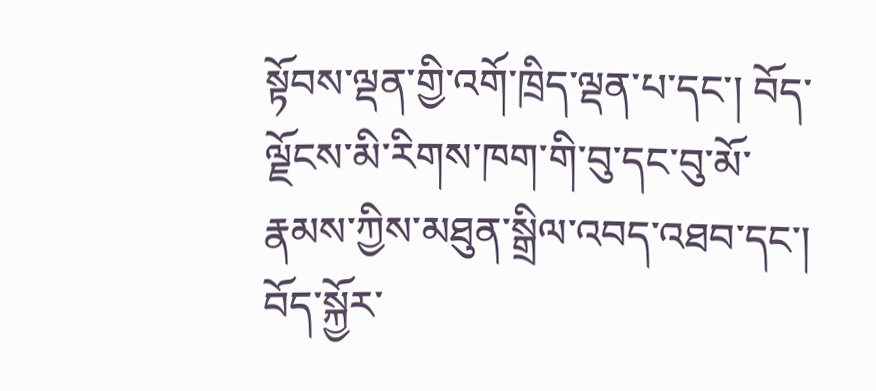སྟོབས་ལྡན་གྱི་འགོ་ཁྲིད་ལྡན་པ་དང་། བོད་ལྗོངས་མི་རིགས་ཁག་གི་བུ་དང་བུ་མོ་རྣམས་ཀྱིས་མཐུན་སྒྲིལ་འབད་འཐབ་དང་། བོད་སྐྱོར་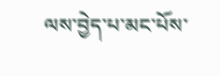ལས་བྱེད་པ་མང་པོས་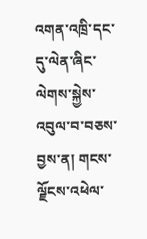འགན་འཁྲི་དང་དུ་ལེན་ཞིང་ལེགས་སྐྱེས་འབུལ་བ་བཅས་བྱས་ན། གངས་ལྗོངས་འཕེལ་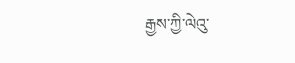རྒྱས་ཀྱི་ལེའུ་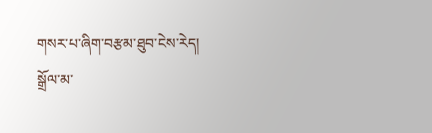གསར་པ་ཞིག་བརྩམ་ཐུབ་ངེས་རེད།
སྒྲོལ་མ་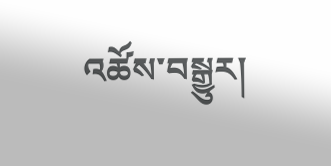འཚོས་བསྒྱུར།